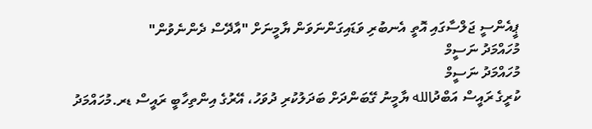ޕީއެންސީ ޖަލްސާގައި އޮތީ އެނބުރި ވަޑައިގަންނަވަން ޔާމީނަށް "އާދޭސް ދެންނެވުން"
މުހައްމަދު ނަސީމް
މުހައްމަދު ނަސީމް
ކުރީގެ ރައީސް އަބްދުالله ޔާމީނު ގޭބަންދަށް ބަދަލުކުރި ދުވަހު، އޭރުގެ އިންތިހާބީ ރައީސް ޑރ.މުހައްމަދު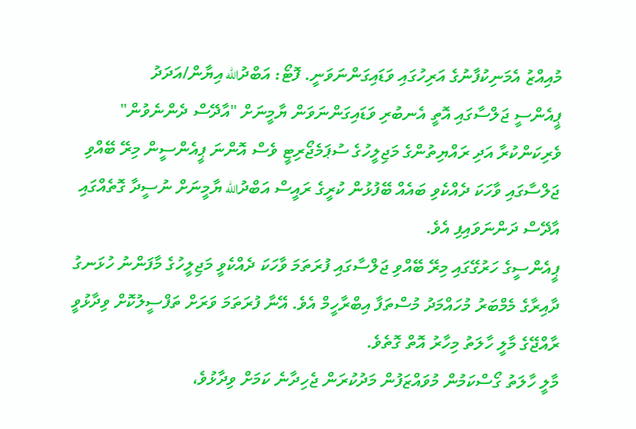މުއިއްޒު އެމަނިކުފާނުގެ އަރިހުގައި ވަޑައިގަންނަވަނީ. ފޮޓޯ: އަބްދުالله އިޔާން/އަދަދު
ޕީއެންސީ ޖަލްސާގައި އޮތީ އެނބުރި ވަޑައިގަންނަވަން ޔާމީނަށް "އާދޭސް ދެންނެވުން"
ވެރިކަންކުރާ އަދި ރައްޔިތުންގެ މަޖިލީހުގެ ސުޕަމެޖޯރިޓީ ވެސް އޮންނަ ޕީއެންސީން މިރޭ ބޭއްވި ޖަލްސާގައި ވާހަކަ ދެއްކެވި ބައެއް ބޭފުޅުން ކުރީގެ ރައީސް އަބްދުالله ޔާމީނަށް ނުސީދާ ގޮތެއްގައި އާދޭސް ދަންނަވައިފި އެވެ.
ޕީއެންސީގެ ހަރުގޭގައި މިރޭ ބޭއްވި ޖަލްސާގައި ފުރަތަމަ ވާހަކަ ދެއްކެވީ މަޖިލީހުގެ މާފަންނު ހުޅަނގު ދާއިރާގެ މެމްބަރު މުހައްމަދު މުސްތަފާ އިބްރާހީމް އެވެ. އޭނާ ފުރަތަމަ ވަރަށް ތަފްސީލުކޮށް ވިދާޅުވީ ރާއްޖޭގެ މާލީ ހާލަތު މިހާރު އޮތް ގޮތެވެ.
މާލީ ހާލަތު ގޯސްކަމުން މުވައްޒަފުން މަދުކުރަން ޖެހިދާނެ ކަމަށް ވިދާޅުވެ،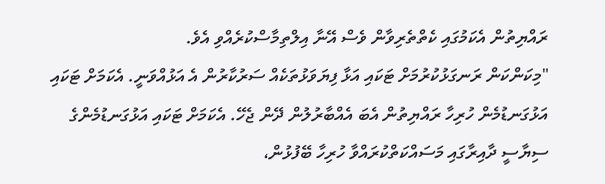ރައްޔިތުން އެކަމުގައި ކެތްތެރިވާން ވެސް އޭނާ އިލްތިމާސްކުރެއްވި އެވެ.
"މިކަންކަން ރަނގަޅުކުރުމަށް ޓަކައި އަޅާ ފިޔަވަޅުތަކެއް ސަރުކާރުން އެ އަޅުއްވަނީ. އެކަމަށް ޓަކައި އަޅުގަނޑުމެން ހުރިހާ ރައްޔިތުން އެބަ އެއްބާރުލުން ދޭން ޖެހޭ. އެކަމަށް ޓަކައި އަޅުގަނޑުމެންގެ ސިޔާސީ ދާއިރާގައި މަސައްކަތްކުރައްވާ ހުރިހާ ބޭފުޅުން،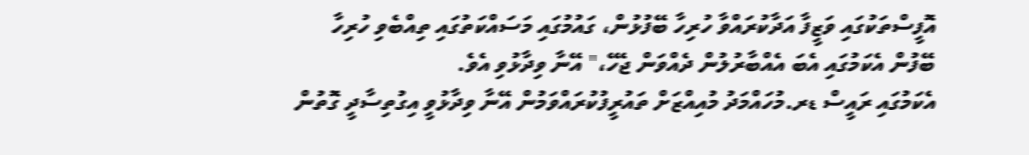އޮފީސްތަކުގައި ވަޒީފާ އަދާކުރައްވާ ހުރިހާ ބޭފުޅުން، ގައުމުގައި މަސައްކަތުގައި ތިއްބެވި ހުރިހާ ބޭފުން އެކަމުގައި އެބަ އެއްބާރުލުން ދެއްވަން ޖެހޭ،" އޭނާ ވިދާޅުވި އެވެ.
އެކަމުގައި ރައީސް ޑރ.މުހައްމަދު މުއިއްޒަށް ތައުރީފުކުރައްވަމުން އޭނާ ވިދާޅުވީ އިގުތިސާދީ ގޮތުން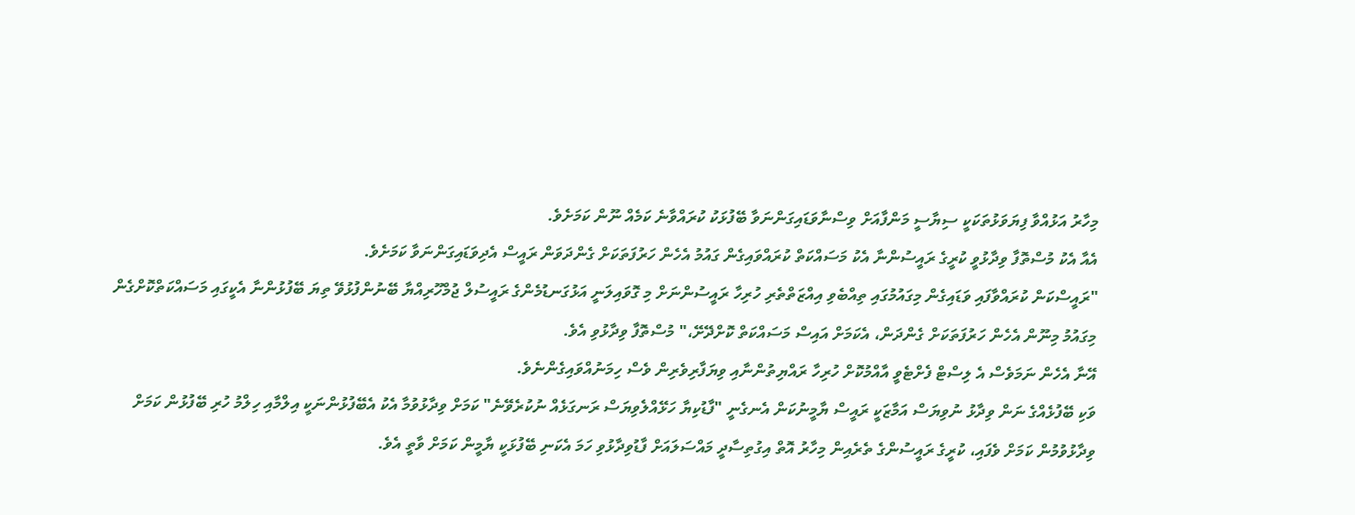މިހާރު އަޅުއްވާ ފިޔަވަޅުތަކަކީ ސިޔާސީ މަންފާއަށް ވިސްނާވަޑައިގަންނަވާ ބޭފުޅަކު ކުރައްވާނެ ކަމެއް ނޫން ކަމަށެވެ.
އެއާ އެކު މުސްތޮފާ ވިދާޅުވީ ކުރީގެ ރައީސުންނާ އެކު މަސައްކަތް ކުރައްވައިގެން ގައުމު އެހެން ހަރުފަތަކަށް ގެންދަވަން ރައީސް އެދިވަޑައިގަންނަވާ ކަމަށެވެ.
"ރައީސްކަން ކުރައްވާފައި ވަޑައިގެން މިގައުމުގައި ތިއްބެވި އިއްޒަތްތެރި ހުރިހާ ރައީސުންނަށް މި ގޮވައިލަނީ އަޅުގަނޑުމެންގެ ރައީސުލް ޖުމްހޫރިއްޔާ ބޭނުންފުޅުވޭ ތިޔަ ބޭފުޅުންނާ އެކީގައި މަސައްކަތްކޮށްގެން މިގައުމު މިނޫން އެހެން ހަރުފަތަކަށް ގެންދަން، އެކަމަށް އައިސް މަސައްކަތް ކޮށްދޭށޭ،" މުސްތޮފާ ވިދާޅުވި އެވެ.
އޭނާ އެހެން ނަމަވެސް އެ ލިސްޓް ފެށްޓެވީ އާއްމުކޮށް ހުރިހާ ރައްޔިތުންނާއި ވިޔަފާރިވެރިން ވެސް ހިމަނުއްވައިގެންނެވެ.
ވަކި ބޭފުޅެއްގެ ނަން ވިދާޅު ނުވިޔަސް އަމާޒަކީ ރައީސް ޔާމީނުކަން އެނގެނީ "ފާޑުކިޔާ ހަޅޭއްލެވިޔަސް ރަނގަޅެއް ނުކުރެވޭނެ" ކަމަށް ވިދާޅުވުމާ އެކު އެބޭފުޅުންނަކީ އިލްމާއި ހިލްމު ހުރި ބޭފުޅުން ކަމަށް ވިދާޅުވުމުން ކަމަށް ވެފައި، ކުރީގެ ރައީސުންގެ ތެރެއިން މިހާރު އޮތް އިގުތިސާދީ މައްސަލައަށް ފާޑުވިދާޅުވި ހަމަ އެކަނި ބޭފުޅަކީ ޔާމީން ކަމަށް ވާތީ އެވެ.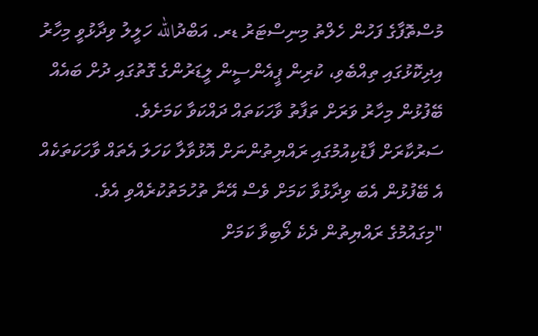މުސްތޮފާގެ ފަހުން ހެލްތު މިނިސްޓަރު ޑރ. އަބްދުالله ހަލީލު ވިދާޅުވީ މިހާރު އިދިކޮޅުގައި ތިއްބެވި، ކުރިން ޕީއެންސީން ލީޑަރުންގެ ގޮތުގައި ދުށް ބައެއް ބޭފުޅުން މިހާރު ވަރަށް ތަފާތު ވާހަކަތައް ދައްކަވާ ކަމަށެވެ.
ސަރުކާރަށް ފާޑުކިއުމުގައި ރައްޔިތުންނަށް އޮޅުވާލާ ކަހަލަ އެތައް ވާހަކަތަކެއް އެ ބޭފުޅުން އެބަ ވިދާޅުވާ ކަމަށް ވެސް އޭނާ ތުހުމަތުކުރެއްވި އެވެ.
"މިގައުމުގެ ރައްޔިތުން ދެކެ ލޯބިވާ ކަމަށް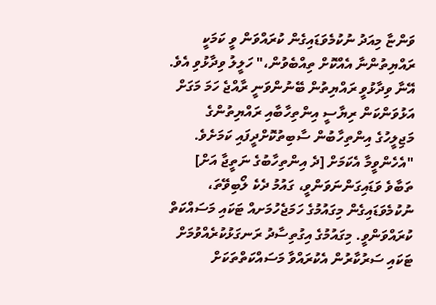ވަންޏާ މިއަދު ނުކުމެވަޑައިގެން ކުރައްވަން ވީ ކަމަކީ ރައްޔިތުންނާ އެއްކޮށް ތިއްބެވުން،" ހަލީލު ވިދާޅުވި އެވެ.
އޭނާ ވިދާޅުވީ ރައްޔިތުން ބޭނުންވަނީ ރާއްޖެ ހަމަ މަގަށް އަޅުވަންކަން ރިޔާސީ އިންތިހާބާއި ރައްޔިތުންގެ މަޖިލީހުގެ އިންތިހާބުން ސާބިތުކޮށްދީފައި ކަމަށެވެ.
"އެހެންވީމާ އެކަމަށް [ދެ އިންތިހާބުގެ ނަތީޖާ އަށް] ތަބާވެ ވަޑައިގަންނަވަންވީ، ގައުމު ދެކެ ލޯބިވޭތަ، ނުކުމެވަޑައިގެން މިގައުމުގެ ހަމަޖެހުމަށއް ޓަކައި މަސައްކަތް ކުރައްވަންވީ. މިގައުމުގެ އިގުތިސާދު ރަނގަޅުކުރެއްވުމަށް ޓަކައި ސަރުކާރުން އެކުރައްވާ މަސައްކަތްތަކަށް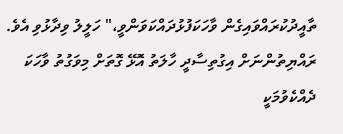ތާއީދުކުރައްވައިގެން ވާހަކަފުޅުދައްކަވަންވީ،" ހަލީލު ވިދާޅުވި އެވެ.
ރައްޔިތުންނަށް އިގުތިސާދީ ހާލަތު އޮޅޭ ގޮތަށް މިވަގުތު ވާހަކަ ދެއްކެވުމަކީ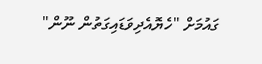ގައުމަށް "ހެޔޮއެދިވަޑައިގަތުން ނޫން"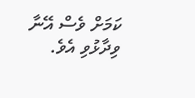ކަމަށް ވެސް އޭނާ ވިދާޅުވި އެވެ.